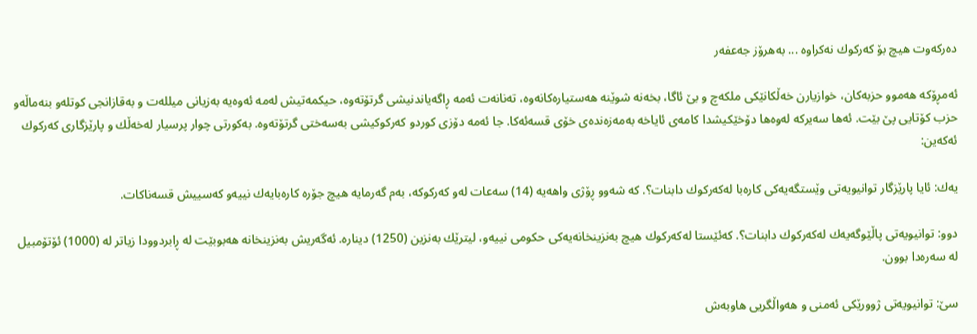ده‌ركه‌وت هیچ بۆ كه‌ركوك نه‌كراوه‌ ... به‌هرۆز جه‌عفه‌ر

ئه‌مڕۆكه‌ هه‌موو حزبه‌كان، خوازیارن خه‌ڵكانێكی ملكه‌چ و بێ ئاگا، بخه‌نه‌ شوێنه‌ هه‌ستیاره‌كانه‌وه‌، ته‌نانه‌ت ئه‌مه‌ ڕاگه‌یاندنیشی گرتۆته‌وه‌، حیكمه‌تیش له‌مه‌ ئه‌وه‌یه‌ به‌زیانی میلله‌ت و به‌قازانجی كوتله‌و بنه‌ماڵه‌و حزب كۆتایی پێ بێت. ئه‌ها سه‌یركه‌ له‌وه‌ها دۆخێكیشدا كامه‌ی ئایاخه‌ به‌مه‌زه‌نده‌ی خۆی قسه‌ئه‌كا. جا ئه‌مه‌ دۆزی كوردو كه‌ركوكیشی به‌سه‌ختی گرتۆته‌وه‌. به‌كورتی چوار پرسیار له‌خه‌ڵك و پارێزگاری كه‌ركوك ئه‌كه‌ین:

یه‌ك: ئایا پارێزگار توانیویه‌تی وێستگه‌یه‌كی كاره‌با له‌كه‌ركوك دابنات؟. كه‌ شه‌وو ڕۆژی واهه‌یه‌ (14) سه‌عات له‌و كه‌ركوكه‌، به‌م گه‌رمایه‌ هیچ جۆره‌ كاره‌بایه‌ك نییه‌و كه‌سییش قسه‌ناكات.

دوو: توانیویه‌تی پاڵێوگه‌یه‌ك له‌كه‌ركوك دابنات؟. كه‌ئێستا له‌كه‌ركوك هیچ به‌نزینخانه‌یه‌كی حكومی نییه‌و، لیترێك به‌نزین (1250) دیناره‌. ئه‌گه‌ریش به‌نزینخانه‌ هه‌بوبێت له‌ ڕابردوودا زیاتر له‌ (1000) ئۆتۆمبیل له‌ سه‌ره‌دا بوون.

سێ: توانیویه‌تی ژوورێكی ئه‌منی و هه‌واڵگریی هاوبه‌ش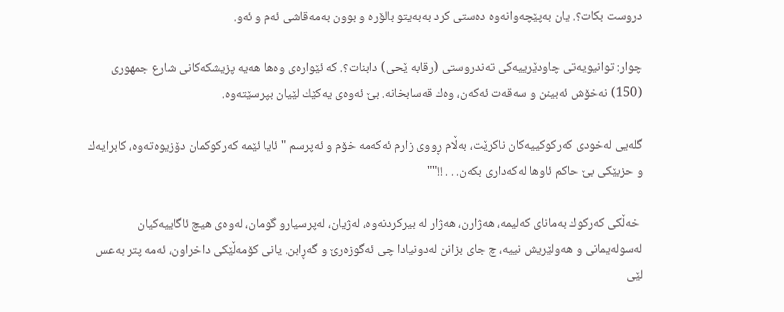دروست بكات؟. یان به‌پێچه‌وانه‌وه‌ ده‌ستی كرد به‌به‌یتو بالۆره‌ و بوون به‌مه‌قاشی ئه‌م و ئه‌و.

چوار: توانیویه‌تی چاودێرییه‌كی ته‌ندروستی (رقابه‌ ێحی) دابنات؟. كه‌ ئێواره‌ی وه‌ها هه‌یه‌ پزیشكه‌كانی شارع جمهوری (150) نه‌خۆش ئه‌بینن و سه‌قه‌ت ئه‌كه‌ن، وه‌ك قه‌سابخانه‌. بێ ئه‌وه‌ی یه‌كێك لێیان بپرسێته‌وه‌.

گله‌یی له‌خودی كه‌ركوكییه‌كان ناكرێت، به‌ڵام ڕووی زارم ئه‌كه‌مه‌ خۆم و ئه‌پرسم " ئایا ئێمه‌ كه‌ركوكمان دۆزیوه‌ته‌وه‌، كابرایه‌ك و حزبێكی بێ حاكم ئاوها له‌كه‌داری بكه‌ن. . . !!""

 خه‌ڵكی كه‌ركوك به‌مانای كه‌لیمه‌، هه‌ژارن، هه‌ژار له‌ بیركردنه‌وه‌، له‌ژیان، له‌پرسیارو گومان، له‌وه‌ی هیچ ئاگاییه‌كیان له‌سوله‌یمانی و هه‌ولێریش نییه‌، چ جای بزانن له‌دونیادا چی ئه‌گوزه‌رێ و گه‌ڕابن. یانی كۆمه‌ڵێكی داخراون، ئه‌مه‌ پتر به‌عس لێی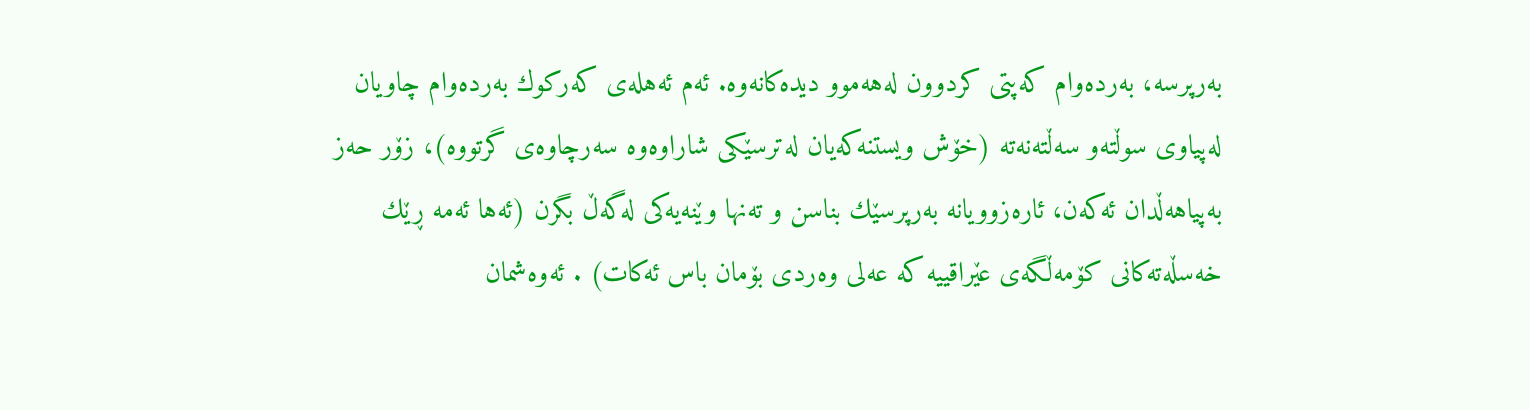به‌رپرسه‌، به‌رده‌وام كه‌پتی كردوون له‌هه‌موو دیده‌كانه‌وه‌. ئه‌م ئه‌هله‌ی كه‌ركوك به‌رده‌وام چاویان له‌پیاوی سوڵته‌و سه‌ڵته‌نه‌ته‌ (خۆش ویستنه‌كه‌یان له‌ترسێكی شاراوه‌وه‌ سه‌رچاوه‌ی گرتووه‌)، زۆر حه‌ز به‌پیاهه‌ڵدان ئه‌كه‌ن، ئاره‌زوویانه‌ به‌رپرسێك بناسن و ته‌نها وێنه‌یه‌كی له‌گه‌ڵ بگرن (ئه‌ها ئه‌مه‌ ڕێك خه‌سڵه‌ته‌كانی كۆمه‌ڵگه‌ی عێراقییه‌ كه‌ عه‌لی وه‌ردی بۆمان باس ئه‌كات) . ئه‌وه‌شمان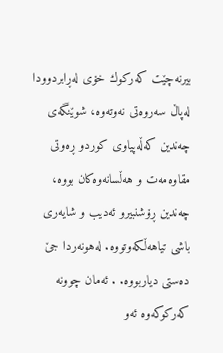بیرنه‌چێت كه‌ركوك خۆی له‌ڕابردوودا له‌پاڵ سه‌روه‌تی نه‌وته‌وه‌، شوێنگه‌ی چه‌ندین كه‌ڵه‌پیاوی كوردو ڕه‌وتی مقاوه‌مه‌ت و هه‌ڵسانه‌وه‌كان بووه‌، چه‌ندین ڕۆشنبیرو ئه‌دیب و شایه‌ری باشی تیاهه‌ڵكه‌وتووه‌. له‌هونه‌ردا جێ ده‌ستی دیاربووه‌. . ئه‌مان چوونه‌ كه‌ركوكه‌وه‌ ئه‌و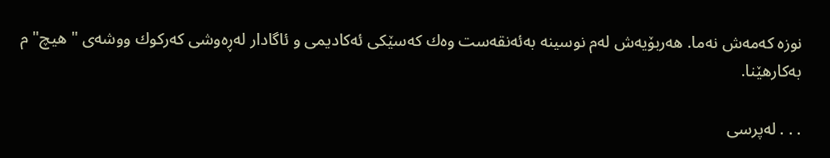نوزه‌ كه‌مه‌ش نه‌ما. هه‌ربۆیه‌ش له‌م نوسینه‌ به‌ئه‌نقه‌ست وه‌ك كه‌سێكی ئه‌كادیمی و ئاگادار له‌ڕه‌وشی كه‌ركوك ووشه‌ی " هیچ" م به‌كارهێنا.

. . . له‌پرسی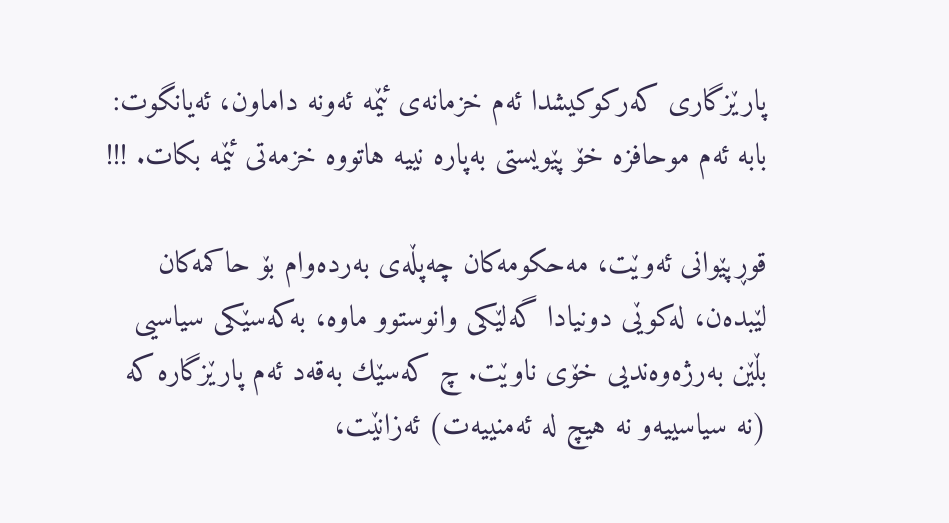پارێزگاری كه‌ركوكیشدا ئه‌م خزمانه‌ی ئێمه‌ ئه‌ونه‌ داماون، ئه‌یانگوت: بابه‌ ئه‌م موحافزه‌ خۆ پێویستی به‌پاره‌ نییه‌ هاتووه‌ خزمه‌تی ئێمه‌ بكات. !!!

قوڕپێوانی ئه‌وێت، مه‌حكومه‌كان چه‌پڵه‌ی به‌رده‌وام بۆ حاكمه‌كان لێبده‌ن، له‌كوێی دونیادا گه‌لێكی وانوستوو ماوه‌، به‌كه‌سێكی سیاسیی بڵێن به‌رژه‌وه‌ندیی خۆی ناوێت. چ كه‌سێك به‌قه‌د ئه‌م پارێزگاره‌ كه‌ (نه‌ سیاسییه‌و نه‌ هیچ له‌ ئه‌منییه‌ت) ئه‌زانێت،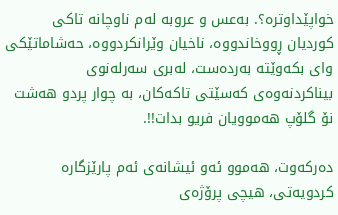خواپێداوتره‌؟. به‌عس و عروبه‌ له‌م ناوچانه‌ تاكی كوردیان ڕووخاندووه‌، ناخیان وێرانكردووه‌، حه‌شاماتێكی وای بكه‌وێته‌ به‌رده‌ست، له‌بری سه‌رله‌نوی بیناكردنه‌وه‌ی كه‌سێتی تاكه‌كان، به‌ چوار پردو هه‌شت نۆ گلۆپ هه‌موویان فریو بدات!!.

ده‌ركه‌وت، هه‌موو ئه‌و ئیشانه‌ی ئه‌م پارێزگاره‌ كردویه‌تی، هیچی پرۆژه‌ی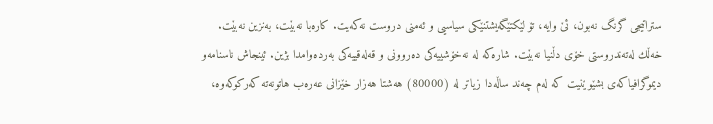ستراتیجی گرنگ نه‌بون، ئێ وایه‌، تۆ لێكتێگه‌یشتنێكی سیاسیی و ئه‌منی دروست نه‌كه‌یت. كاره‌با نه‌بێت، به‌نزین نه‌بێت. خه‌ڵك له‌ته‌ندروستی خۆی دڵنیا نه‌بێت. شاره‌كه‌ له‌ نه‌خۆشییه‌كی ده‌روونی و قه‌له‌قییه‌كی به‌رده‌وامدا بژین. ئینجاش ناسنامه‌و دیموگرافیاكه‌ی بشێوێنیت كه‌ له‌م چه‌ند ساڵه‌دا زیاتر له‌ (80000) هه‌شتا هه‌زار خێزانی عه‌ره‌ب هاتونه‌ته‌ كه‌ركوكه‌وه‌،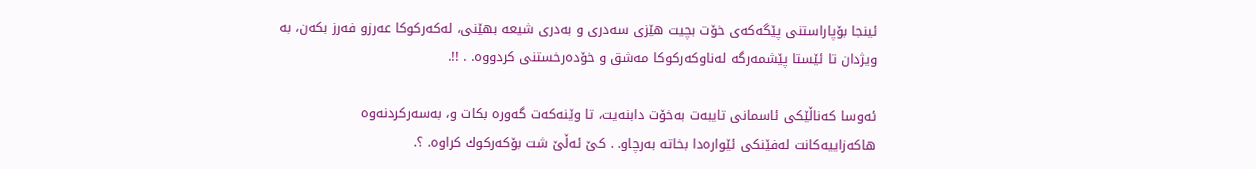ئینجا بۆپاراستنی پێگه‌كه‌ی خۆت بچیت هێزی سه‌دری و به‌دری شیعه‌ بهێنی، له‌كه‌ركوكا عه‌رزو فه‌رز بكه‌ن، به‌ ویژدان تا ئێستا پێشمه‌رگه‌ له‌ناوكه‌ركوكا مه‌شق و خۆده‌رخستنی كردووه‌. . !!.

ئه‌وسا كه‌ناڵێكی ئاسمانی تایبه‌ت به‌خۆت دابنه‌یت، تا وێنه‌كه‌ت گه‌وره‌ بكات و، به‌سه‌ركردنه‌وه‌ هاكه‌زاییه‌كانت له‌فێنكی ئێواره‌دا بخاته‌ به‌رچاو. . كێ ئه‌ڵێ شت بۆكه‌ركوك كراوه‌. ؟.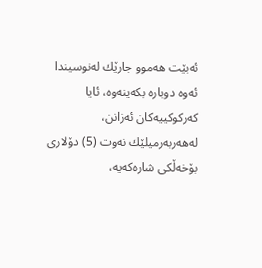ئه‌بێت هه‌موو جارێك له‌نوسیندا ئه‌وه‌ دوباره‌ بكه‌ینه‌وه‌، ئایا كه‌ركوكییه‌كان ئه‌زانن، له‌هه‌ربه‌رمیلێك نه‌وت (5) دۆلاری بۆخه‌ڵكی شاره‌كه‌یه‌،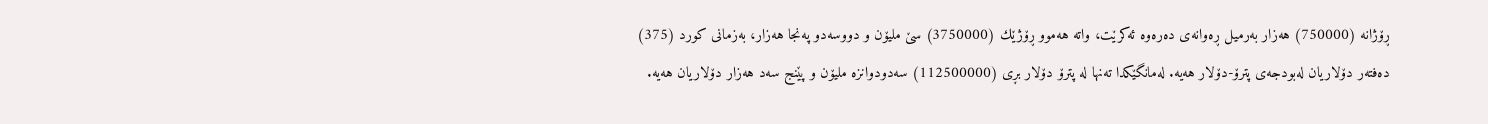ڕۆژانه‌ (750000) هه‌زار به‌رمیل ڕه‌وانه‌ی ده‌ره‌وه‌ ئه‌كرێت، واته‌ هه‌موو ڕۆژێك (3750000) سێ ملیۆن و دووسه‌دو په‌نجا هه‌زار، به‌زمانی كورد (375) ده‌فته‌ر دۆلاریان له‌بودجه‌ی پترۆ-دۆلار هه‌یه‌. له‌مانگێكدا ته‌نها له‌ پترۆ دۆلار بڕی (112500000) سه‌دودوانزه‌ ملیۆن و پێنج سه‌د هه‌زار دۆلاریان هه‌یه‌.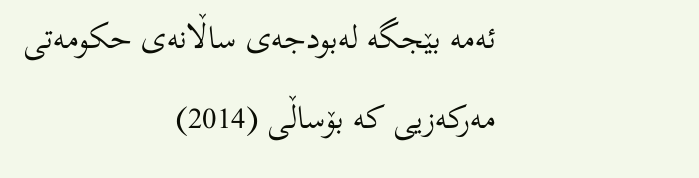ئه‌مه‌ بێجگه‌ له‌بودجه‌ی ساڵانه‌ی حكومه‌تی مه‌ركه‌زیی كه‌ بۆساڵی (2014)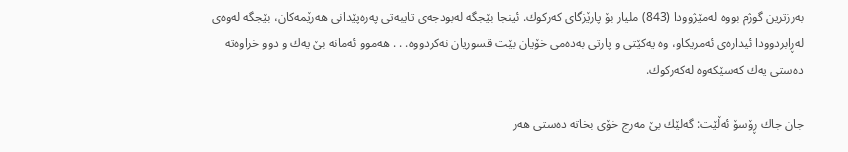به‌رزترین گوژم بووه‌ له‌مێژوودا (843) ملیار بۆ پارێزگای كه‌ركوك. ئینجا بێجگه‌ له‌بودجه‌ی تایبه‌تی په‌ره‌پێدانی هه‌رێمه‌كان، بێجگه‌ له‌وه‌ی له‌ڕابردوودا ئیداره‌ی ئه‌مریكاو، وه‌ یه‌كێتی و پارتی به‌ده‌می خۆیان بێت قسوریان نه‌كردووه‌. . . هه‌موو ئه‌مانه‌ بێ یه‌ك و دوو خراوه‌ته‌ ده‌ستی یه‌ك كه‌سێكه‌وه‌ له‌كه‌ركوك.

جان جاك ڕۆسۆ ئه‌ڵێت: گه‌لێك بێ مه‌رج خۆی بخاته‌ ده‌ستی هه‌ر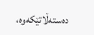ده‌سته‌ڵاتێكه‌وه‌،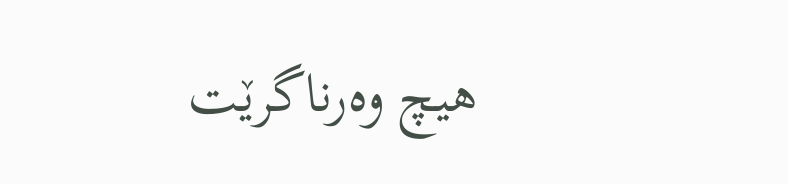هیچ وه‌رناگرێت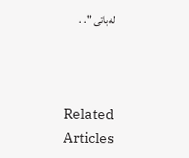له‌باتی ". .



Related Articles